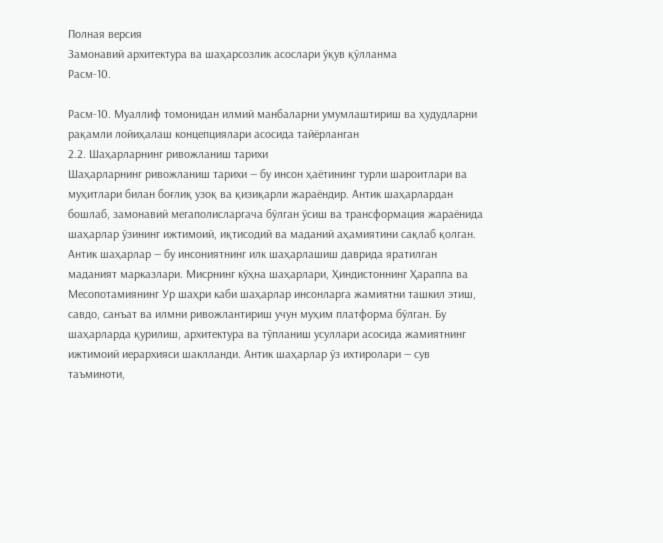Полная версия
Замонавий архитектура ва шаҳарсозлик асослари ўқув қўлланма
Расм-10.

Расм-10. Муаллиф томонидан илмий манбаларни умумлаштириш ва ҳудудларни рақамли лойиҳалаш концепциялари асосида тайёрланган
2.2. Шаҳарларнинг ривожланиш тарихи
Шаҳарларнинг ривожланиш тарихи — бу инсон ҳаётининг турли шароитлари ва муҳитлари билан боғлиқ узоқ ва қизиқарли жараёндир. Антик шаҳарлардан бошлаб, замонавий мегаполисларгача бўлган ўсиш ва трансформация жараёнида шаҳарлар ўзининг ижтимоий, иқтисодий ва маданий аҳамиятини сақлаб қолган.
Антик шаҳарлар — бу инсониятнинг илк шаҳарлашиш даврида яратилган маданият марказлари. Мисрнинг кўҳна шаҳарлари, Ҳиндистоннинг Ҳараппа ва Месопотамиянинг Ур шаҳри каби шаҳарлар инсонларга жамиятни ташкил этиш, савдо, санъат ва илмни ривожлантириш учун муҳим платформа бўлган. Бу шаҳарларда қурилиш, архитектура ва тўпланиш усуллари асосида жамиятнинг ижтимоий иерархияси шаклланди. Антик шаҳарлар ўз ихтиролари — сув таъминоти,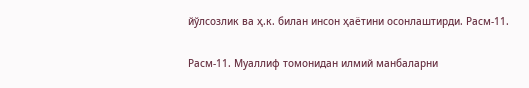йўлсозлик ва ҳ.к. билан инсон ҳаётини осонлаштирди. Расм-11.

Расм-11. Муаллиф томонидан илмий манбаларни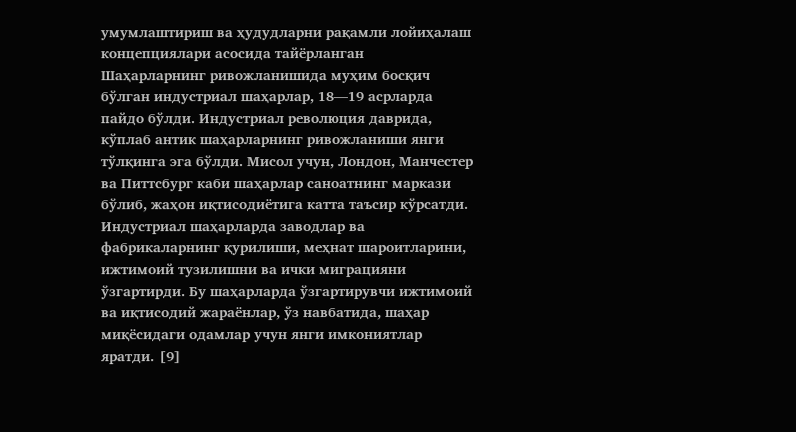умумлаштириш ва ҳудудларни рақамли лойиҳалаш концепциялари асосида тайёрланган
Шаҳарларнинг ривожланишида муҳим босқич бўлган индустриал шаҳарлар, 18—19 асрларда пайдо бўлди. Индустриал революция даврида, кўплаб антик шаҳарларнинг ривожланиши янги тўлқинга эга бўлди. Мисол учун, Лондон, Манчестер ва Питтсбург каби шаҳарлар саноатнинг маркази бўлиб, жаҳон иқтисодиётига катта таъсир кўрсатди. Индустриал шаҳарларда заводлар ва фабрикаларнинг қурилиши, меҳнат шароитларини, ижтимоий тузилишни ва ички миграцияни ўзгартирди. Бу шаҳарларда ўзгартирувчи ижтимоий ва иқтисодий жараёнлар, ўз навбатида, шаҳар миқёсидаги одамлар учун янги имкониятлар яратди. [9]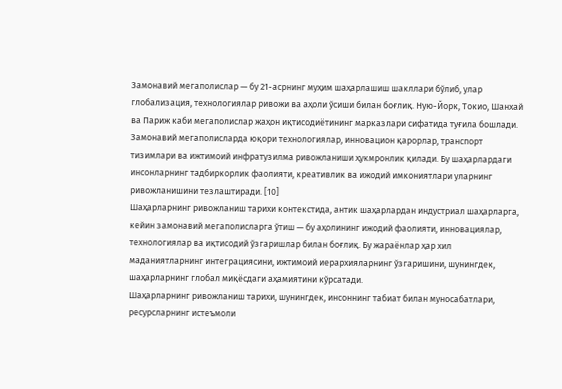Замонавий мегаполислар — бу 21-асрнинг муҳим шаҳарлашиш шакллари бўлиб, улар глобализация, технологиялар ривожи ва аҳоли ўсиши билан боғлиқ. Нyю-Йорк, Токио, Шанхай ва Париж каби мегаполислар жаҳон иқтисодиётининг марказлари сифатида туғила бошлади. Замонавий мегаполисларда юқори технологиялар, инновацион қарорлар, транспорт тизимлари ва ижтимоий инфратузилма ривожланиши ҳукмронлик қилади. Бу шаҳарлардаги инсонларнинг тадбиркорлик фаолияти, креативлик ва ижодий имкониятлари уларнинг ривожланишини тезлаштиради. [10]
Шаҳарларнинг ривожланиш тарихи контекстида, антик шаҳарлардан индустриал шаҳарларга, кейин замонавий мегаполисларга ўтиш — бу аҳолининг ижодий фаолияти, инновациялар, технологиялар ва иқтисодий ўзгаришлар билан боғлиқ. Бу жараёнлар ҳар хил маданиятларнинг интеграциясини, ижтимоий иерархияларнинг ўзгаришини, шунингдек, шаҳарларнинг глобал миқёсдаги аҳамиятини кўрсатади.
Шаҳарларнинг ривожланиш тарихи, шунингдек, инсоннинг табиат билан муносабатлари, ресурсларнинг истеъмоли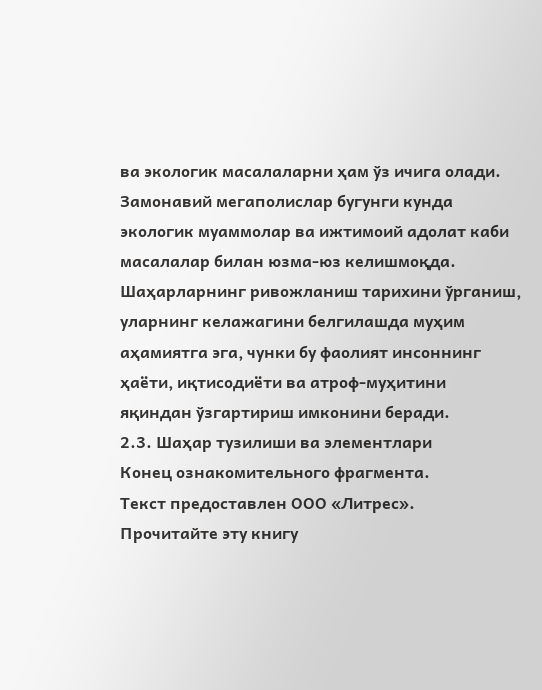ва экологик масалаларни ҳам ўз ичига олади. Замонавий мегаполислар бугунги кунда экологик муаммолар ва ижтимоий адолат каби масалалар билан юзма-юз келишмоқда. Шаҳарларнинг ривожланиш тарихини ўрганиш, уларнинг келажагини белгилашда муҳим аҳамиятга эга, чунки бу фаолият инсоннинг ҳаёти, иқтисодиёти ва атроф-муҳитини яқиндан ўзгартириш имконини беради.
2.3. Шаҳар тузилиши ва элементлари
Конец ознакомительного фрагмента.
Текст предоставлен ООО «Литрес».
Прочитайте эту книгу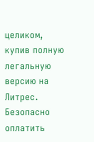целиком, купив полную легальную версию на Литрес.
Безопасно оплатить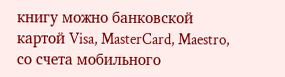книгу можно банковской картой Visa, MasterCard, Maestro, со счета мобильного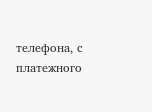телефона, с платежного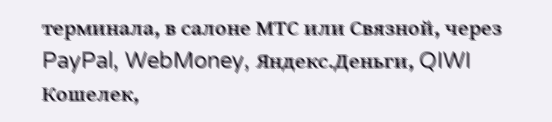терминала, в салоне МТС или Связной, через PayPal, WebMoney, Яндекс.Деньги, QIWI Кошелек,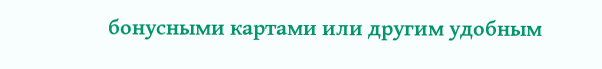бонусными картами или другим удобным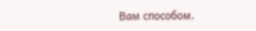Вам способом.